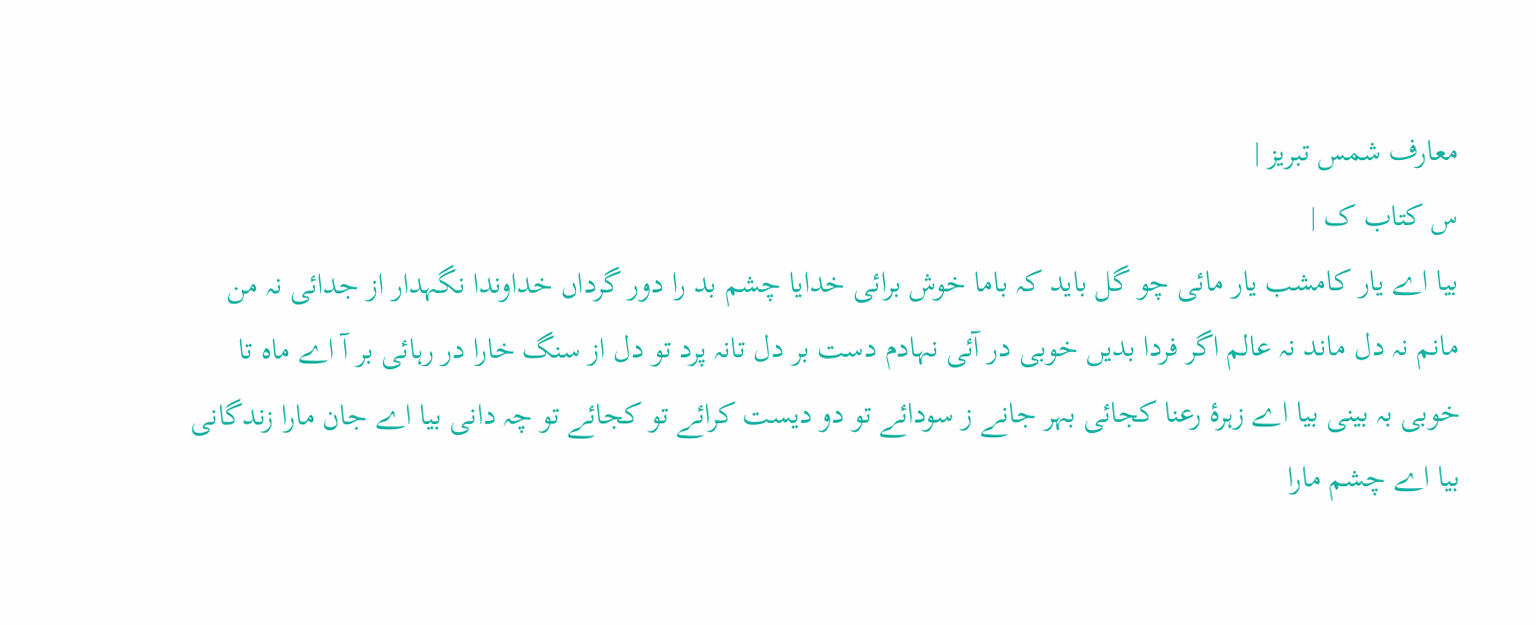معارف شمس تبریز |
س کتاب ک |
بیا اے یار کامشب یار مائی چو گل باید کہ باما خوش برائی خدایا چشم بد را دور گرداں خداوندا نگہدار از جدائی نہ من مانم نہ دل ماند نہ عالم اگر فردا بدیں خوبی در آئی نہادم دست بر دل تانہ پرد تو دل از سنگ خارا در رہائی بر آ اے ماہ تا خوبی بہ بینی بیا اے زہرۂ رعنا کجائی بہر جانے ز سودائے تو دو دیست کرائے تو کجائے تو چہ دانی بیا اے جان مارا زندگانی بیا اے چشم مارا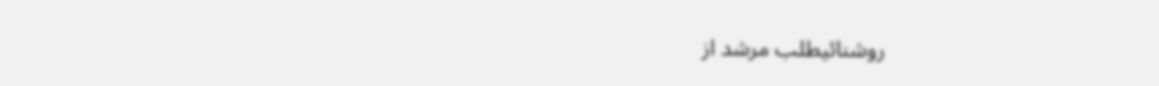روشنائیطلب مرشد از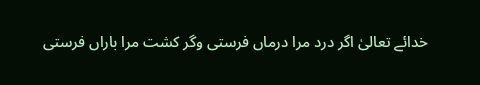خدائے تعالیٰ اگر درد مرا درماں فرستی وگر کشت مرا باراں فرستی